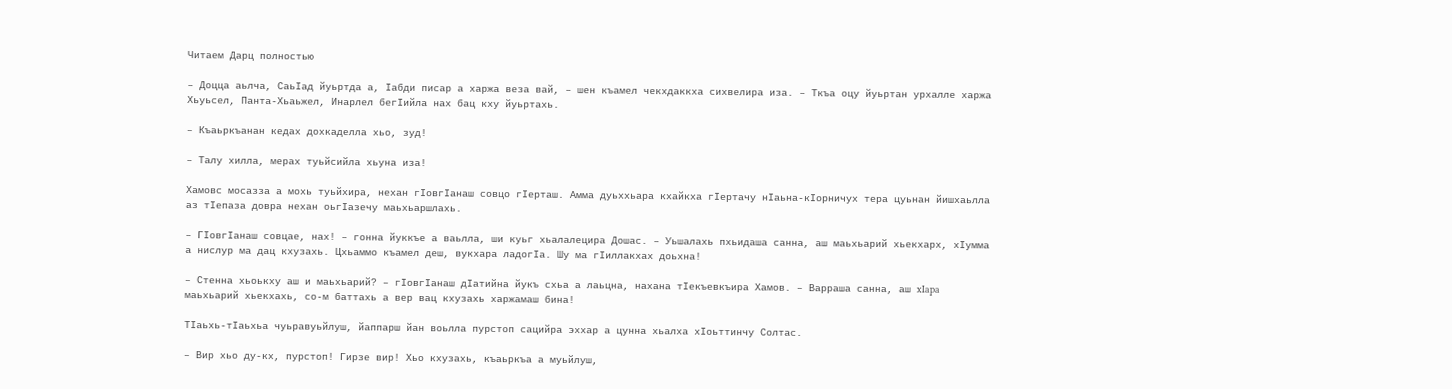Читаем Дарц полностью

– Доцца аьлча, СаьIад йуьртда а, Iабди писар а харжа веза вай, – шен къамел чекхдаккха сихвелира иза. – Ткъа оцу йуьртан урхалле харжа Хьуьсел, Панта-Хьаьжел, Инарлел бегIийла нах бац кху йуьртахь.

– Къаьркъанан кедах дохкаделла хьо, зуд!

– Талу хилла, мерах туьйсийла хьуна иза!

Хамовс мосазза а мохь туьйхира, нехан гIовгIанаш совцо гIерташ. Амма дуьххьара кхайкха гIертачу нIаьна-кIорничух тера цуьнан йишхаьлла аз тIепаза довра нехан оьгIазечу маьхьаршлахь.

– ГIовгIанаш совцае, нах! – гонна йуккъе а ваьлла, ши куьг хьалалецира Дошас. – Уьшалахь пхьидаша санна, аш маьхьарий хьекхарх, хIyммa а нислур ма дац кхузахь. Цхьаммо къамел деш, вукхара ладогIа. Шу ма гIиллакхах доьхна!

– Стенна хьоькху аш и маьхьарий? – гIовгIанаш дIатийна йукъ схьа а лаьцна, нахана тIекъевкъира Хамов. – Варраша санна, аш xIapa маьхьарий хьекхахь, со-м баттахь а вер вац кхузахь харжамаш бина!

ТIаьхь-тIаьхьа чуьравуьйлуш, йаппарш йан воьлла пурстоп сацийра эххар а цунна хьалха хIоьттинчу Солтас.

– Вир хьо ду-кх, пурстоп! Гирзе вир! Хьо кхузахь, къаьркъа а муьйлуш,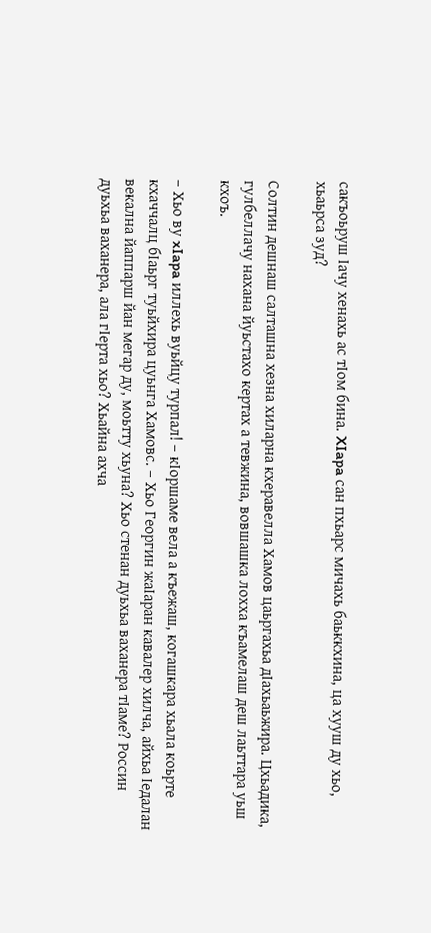сакъоьруш Iачу хенахь ас тIом бина. XIapa сан пхьарс мичахь баьккхина, ца хууш ду хьо, хьаьрса зуд?

Солтин дешнаш салташна хезна хиларна кхеравелла Хамов цаьргахьа дIахьаьжира. Цхьадика, гулбеллачу нахана йуьстахо кертах а тевжина, вовшашка лохха къамелаш деш лаьттара уьш кхоъ.

– Хьо ву xIapa иллехь вуьйцу турпал! – кIоршаме вела а къежаш, когашкара хьала коьрте кхаччалц бIаьрг туьйхира цуьнга Хамовс. – Хьо Георгин жаIаран кавалер хилча, айхьа Iедалан векална йаппарш йан мегар ду, моьтту хьуна? Хьо стенан дуьхьа ваханера тIаме? Россин дуьхьа ваханера, ала гIерта хьо? Хьайна ахча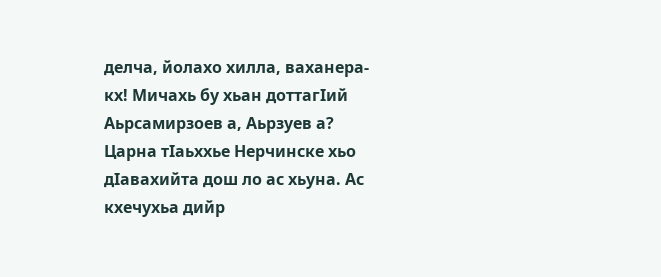делча, йолахо хилла, ваханера-кх! Мичахь бу хьан доттагIий Аьрсамирзоев а, Аьрзуев а? Царна тIаьххье Нерчинске хьо дIавахийта дош ло ас хьуна. Ас кхечухьа дийр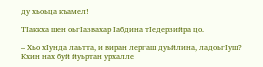ду хьоьца къамел!

ТIаккха шен оьгIазвахар Iабдина тIедерзийра цо.

– Хьо хIунда лаьтта, и виран лергаш дуьйлина, ладоьгIуш? Кхин нах буй йуьртан урхалле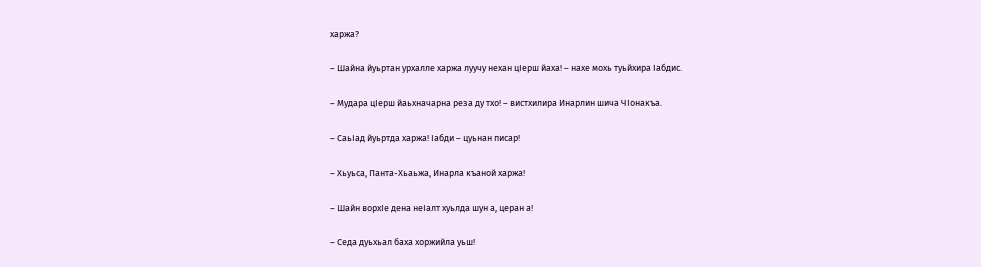харжа?

– Шайна йуьртан урхалле харжа луучу нехан цIерш йаха! – нахе мохь туьйхира Iабдис.

– Мудара цIерш йаьхначарна реза ду тхо! – вистхилира Инарлин шича ЧIонакъа.

– СаьIад йуьртда харжа! Iабди – цуьнан писар!

– Хьуьса, Панта-Хьаьжа, Инарла къаной харжа!

– Шайн ворхIе дена неIалт хуьлда шун а, церан а!

– Седа дуьхьал баха хоржийла уьш!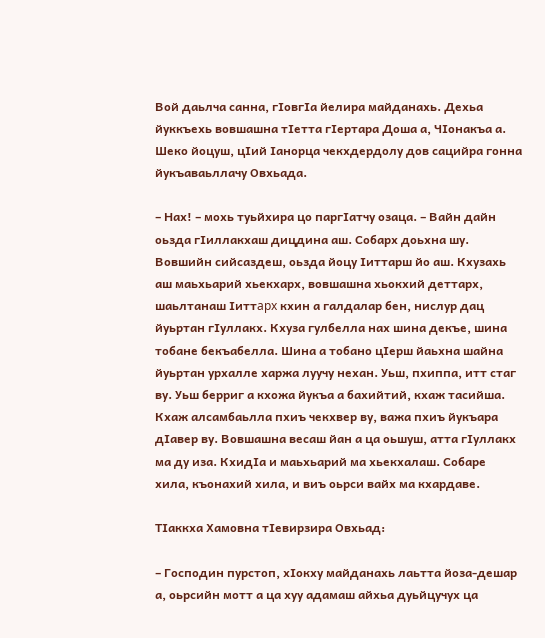Вой даьлча санна, гIовгIа йелира майданахь. Дехьа йуккъехь вовшашна тIетта гIертара Доша а, ЧIонакъа а. Шеко йоцуш, цIий Iанорца чекхдердолу дов сацийра гонна йукъаваьллачу Овхьада.

– Нах! – мохь туьйхира цо паргIатчу озаца. – Вайн дайн оьзда гIиллакхаш дицдина аш. Собарх доьхна шу. Вовшийн сийсаздеш, оьзда йоцу Iиттарш йо аш. Кхузахь аш маьхьарий хьекхарх, вовшашна хьокхий деттарх, шаьлтанаш Iиттapx кхин а галдалар бен, нислур дац йуьртан гIуллакх. Кхуза гулбелла нах шина декъе, шина тобане бекъабелла. Шина а тобано цIерш йаьхна шайна йуьртан урхалле харжа луучу нехан. Уьш, пхиппа, итт стаг ву. Уьш берриг а кхожа йукъа а бахийтий, кхаж тасийша. Кхаж алсамбаьлла пхиъ чекхвер ву, важа пхиъ йукъара дIавер ву. Вовшашна весаш йан а ца оьшуш, атта гIуллакх ма ду иза. КхидIа и маьхьарий ма хьекхалаш. Собаре хила, къонахий хила, и виъ оьрси вайх ма кхардаве.

ТIаккха Хамовна тIевирзира Овхьад:

– Господин пурстоп, хIокху майданахь лаьтта йоза-дешар а, оьрсийн мотт а ца хуу адамаш айхьа дуьйцучух ца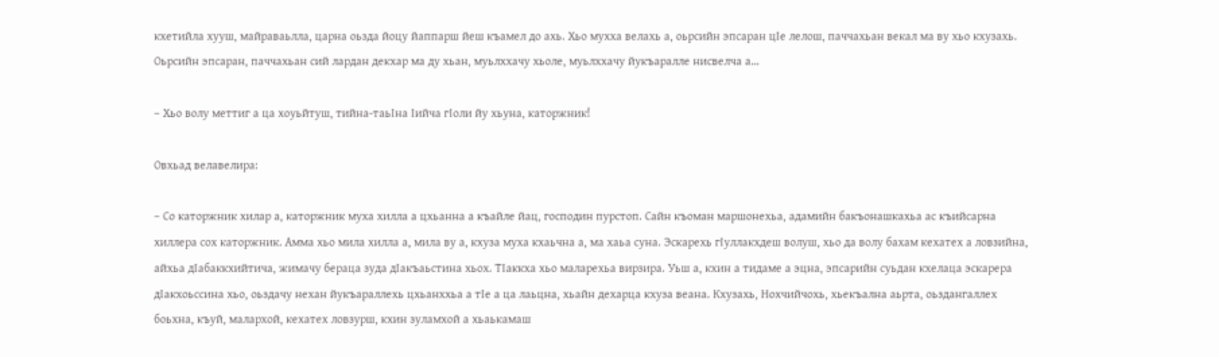кхетийла хууш, майраваьлла, царна оьзда йоцу йаппарш йеш къамел до ахь. Хьо мухха велахь а, оьрсийн эпсаран цIе лелош, паччахьан векал ма ву хьо кхузахь. Оьрсийн эпсаран, паччахьан сий лардан декхар ма ду хьан, муьлххачу хьоле, муьлххачу йукъаралле нисвелча а…

– Хьо волу меттиг а ца хоуьйтуш, тийна-таьIна Iийча гIоли йу хьуна, каторжник!

Овхьад велавелира:

– Со каторжник хилар а, каторжник муха хилла а цхьанна а къайле йац, господин пурстоп. Сайн къоман маршонехьа, адамийн бакъонашкахьа ас къийсарна хиллера сох каторжник. Амма хьо мила хилла а, мила ву а, кхуза муха кхаьчна а, ма хаьа суна. Эскарехь гIуллакхдеш волуш, хьо да волу бахам кехатех а ловзийна, айхьа дIабаккхийтича, жимачу бераца зуда дIакъаьстина хьох. ТIаккха хьо маларехьа вирзира. Уьш а, кхин а тидаме а эцна, эпсарийн суьдан кхелаца эскарера дIакхоьссина хьо, оьздачу нехан йукъараллехь цхьанххьа а тIе а ца лаьцна, хьайн дехарца кхуза веана. Кхузахь, Нохчийчохь, хьекъална аьрта, оьздангаллех боьхна, къуй, малархой, кехатех ловзурш, кхин зуламхой а хьаькамаш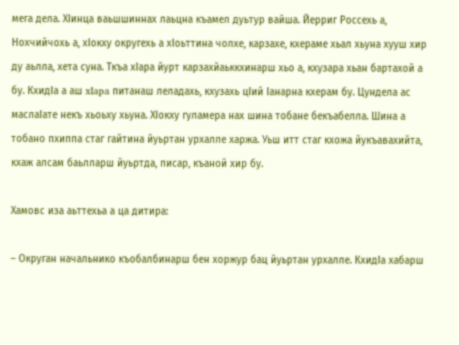мега дела. ХIинца ваьшшиннах лаьцна къамел дуьтур вайша. Йерриг Россехь а, Нохчийчохь а, хIокху округехь а хIоьттина чолхе, карзахе, кхераме хьал хьуна хууш хир ду аьлла, хета суна. Ткъа хIара йурт карзахйаьккхинарш хьо а, кхузара хьан бартахой а бу. КхидIа а аш xIapa питанаш леладахь, кхузахь цIий Iанарна кхерам бу. Цундела ас маслаIате некъ хьоьху хьуна. ХIокху гуламера нах шина тобане бекъабелла. Шина а тобано пхиппа стаг гайтина йуьртан урхалле харжа. Уьш итт стаг кхожа йукъавахийта, кхаж алсам баьлларш йуьртда, писар, къаной хир бу.

Хамовс иза аьттехьа а ца дитира:

– Округан начальнико къобалбинарш бен хоржур бац йуьртан урхалле. КхидIа хабарш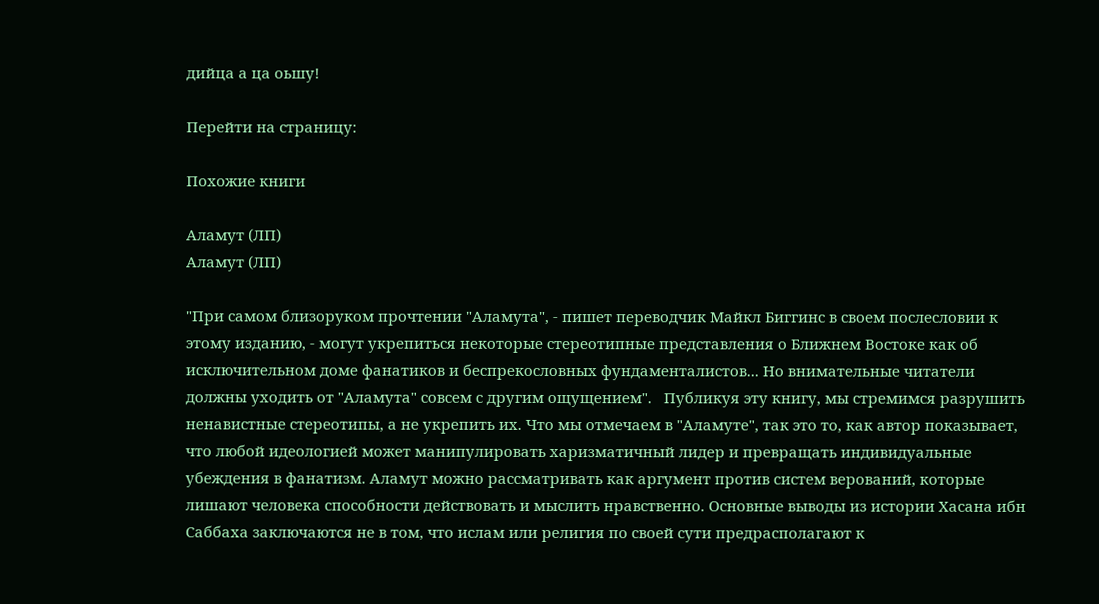дийца а ца оьшу!

Перейти на страницу:

Похожие книги

Аламут (ЛП)
Аламут (ЛП)

"При самом близоруком прочтении "Аламута", - пишет переводчик Майкл Биггинс в своем послесловии к этому изданию, - могут укрепиться некоторые стереотипные представления о Ближнем Востоке как об исключительном доме фанатиков и беспрекословных фундаменталистов... Но внимательные читатели должны уходить от "Аламута" совсем с другим ощущением".   Публикуя эту книгу, мы стремимся разрушить ненавистные стереотипы, а не укрепить их. Что мы отмечаем в "Аламуте", так это то, как автор показывает, что любой идеологией может манипулировать харизматичный лидер и превращать индивидуальные убеждения в фанатизм. Аламут можно рассматривать как аргумент против систем верований, которые лишают человека способности действовать и мыслить нравственно. Основные выводы из истории Хасана ибн Саббаха заключаются не в том, что ислам или религия по своей сути предрасполагают к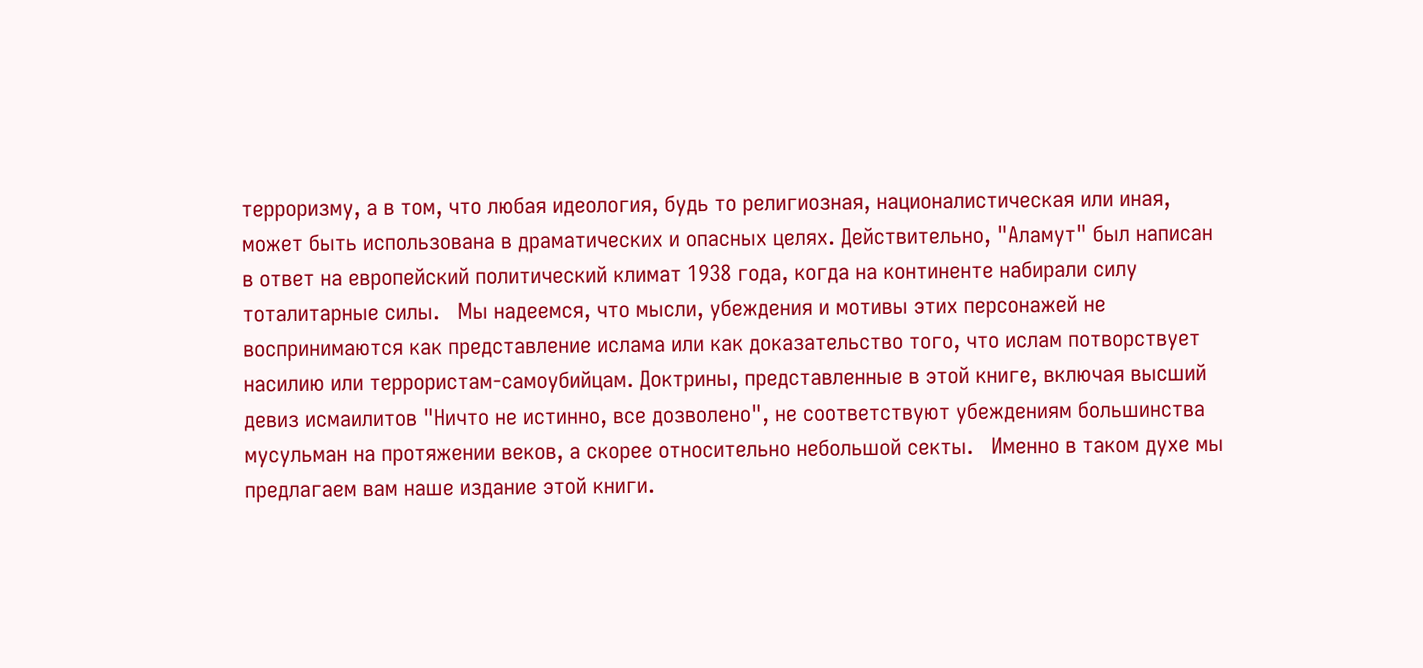терроризму, а в том, что любая идеология, будь то религиозная, националистическая или иная, может быть использована в драматических и опасных целях. Действительно, "Аламут" был написан в ответ на европейский политический климат 1938 года, когда на континенте набирали силу тоталитарные силы.   Мы надеемся, что мысли, убеждения и мотивы этих персонажей не воспринимаются как представление ислама или как доказательство того, что ислам потворствует насилию или террористам-самоубийцам. Доктрины, представленные в этой книге, включая высший девиз исмаилитов "Ничто не истинно, все дозволено", не соответствуют убеждениям большинства мусульман на протяжении веков, а скорее относительно небольшой секты.   Именно в таком духе мы предлагаем вам наше издание этой книги.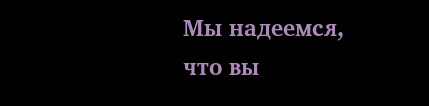Мы надеемся, что вы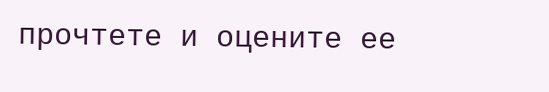прочтете и оцените ее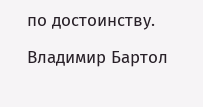по достоинству.

Владимир Бартол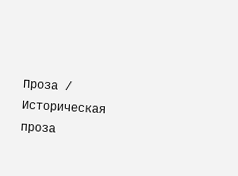Проза / Историческая проза